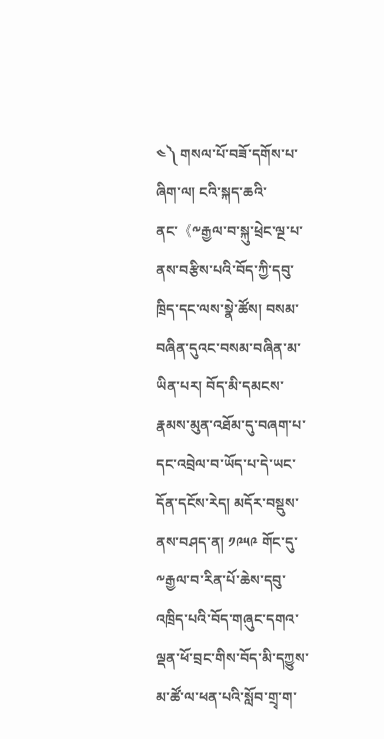༤༽ གསལ་པོ་བཟོ་དགོས་པ་ཞིག་ལ། ངའི་སྐད་ཆའི་ནང་《༸རྒྱལ་བ་སྐུ་ཕྲེང་ལྔ་པ་ནས་བརྩིས་པའི་བོད་ཀྱི་དབུ་ཁྲིད་དང་ལས་སྣེ་ཚོས། བསམ་བཞིན་དུའང་བསམ་བཞིན་མ་ཡིན་པར། བོད་མི་དམངས་རྣམས་མུན་འཐོམ་དུ་བཞག་པ་དང་འབྲེལ་བ་ཡོད་པ་དེ་ཡང་དོན་དངོས་རེད། མདོར་བསྡུས་ནས་བཤད་ན། ༡༩༥༩ གོང་དུ་༸རྒྱལ་བ་རིན་པོ་ཆེས་དབུ་འཁྲིད་པའི་བོད་གཞུང་དགའ་ལྡན་ཕོ་བྲང་གིས་བོད་མི་དཀྱུས་མ་ཚོ་ལ་ཕན་པའི་སློབ་གྲྭ་ག་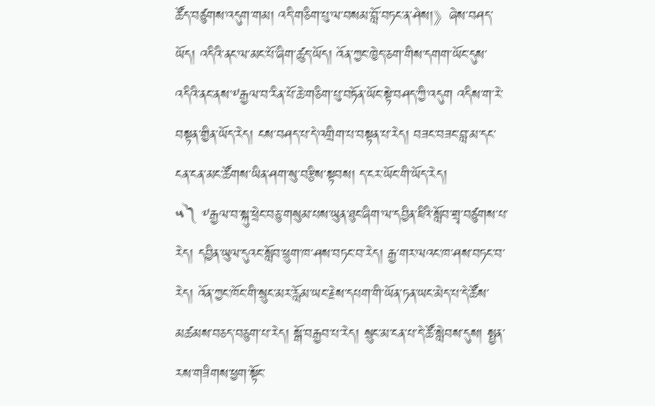ཚོད་བཙུགས་འདུག་གམ། འདི་གཅིག་པུ་ལ་བསམ་བློ་བཏང་ན་ཤེས།》ཞེས་བཤད་ཡོད། འདིའི་ནང་ལ་མང་པོ་ཞིག་ཚུད་ཡོད། འོན་ཀྱང་ཁྱེད་ཅག་གིས་དགག་ཡོང་དུས་འདིའི་ནང་ནས་༸རྒྱལ་བ་རིན་པོ་ཆེ་གཅིག་པུ་བཏོན་ཡོང་སྟེ་བཤད་ཀྱི་འདུག འདིས་ག་རེ་བསྟན་གྱིན་ཡོད་རེད། ངས་བཤད་པ་དེ་འགྲིག་པ་བསྟན་པ་རེད། བཟང་བཟང་བླ་མ་དང་ངན་ངན་མང་ཚོགས་ཡིན་ཤག་སུ་བརྩིས་སྟབས། ད་ངར་ཡོང་གི་ཡོད་རེད།
༥༽ ༸རྒྱལ་བ་སྐུ་ཕྲེང་བཅུ་གསུམ་པས་ཡུན་ཐུང་ཞིག་ལ་དབྱིན་ཇིའི་སློབ་གྲྭ་བཙུགས་པ་རེད། དབྱིན་ཡུལ་དུའང་སློབ་ཕྲུག་ཁ་ཤས་བཏང་བ་རེད། རྒྱ་གར་ལའང་ཁ་ཤས་བཏང་བ་རེད། འོན་ཀྱང་ཁོང་གི་སྲུང་མར་རློམ་ཡང་རྗེས་དཔག་གི་ཡོན་ཏན་ཡང་མེད་པ་དེ་ཚོས་མཚམས་བཅད་བཅུག་པ་རེད། སྒོ་བརྒྱབ་པ་རེད། སྲུང་མ་ངན་པ་དེ་ཚོ་སླེབས་དུས། སྤྱན་རས་གཟིགས་ཕྱག་སྟོང་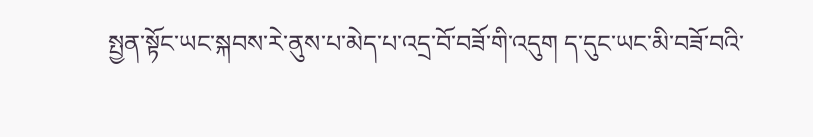སྤྱན་སྟོང་ཡང་སྐབས་རེ་ནུས་པ་མེད་པ་འདྲ་བོ་བཟོ་གི་འདུག ད་དུང་ཡང་མི་བཟོ་བའི་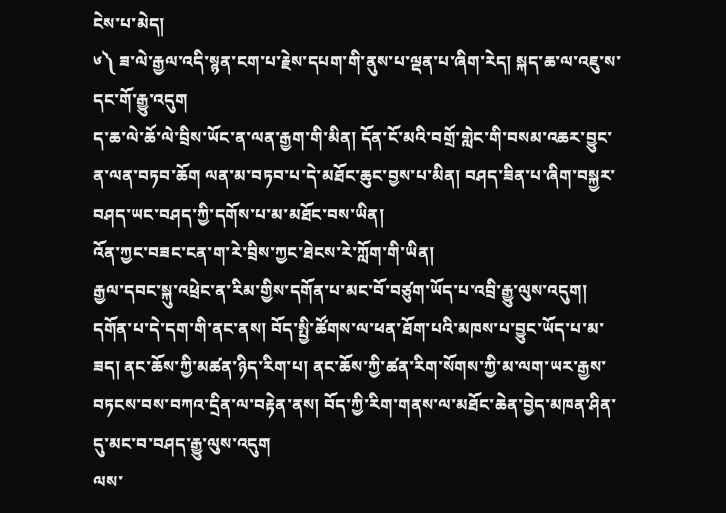ངེས་པ་མེད།
༦༽ ཟ་ལེ་རྒྱལ་འདི་སྙན་ངག་པ་རྗེས་དཔག་གི་ནུས་པ་ལྡན་པ་ཞིག་རེད། སྐད་ཆ་ལ་འཇུ་ས་དང་གོ་རྒྱུ་འདུག
ད་ཆ་ལེ་ཆོ་ལེ་བྲིས་ཡོང་ན་ལན་རྒྱག་གི་མིན། དོན་ངོ་མའི་བགྲོ་གླེང་གི་བསམ་འཆར་བྱུང་ན་ལན་བཏབ་ཆོག ལན་མ་བཏབ་པ་དེ་མཐོང་ཆུང་བྱས་པ་མིན། བཤད་ཟིན་པ་ཞིག་བསྐྱར་བཤད་ཡང་བཤད་ཀྱི་དགོས་པ་མ་མཐོང་བས་ཡིན།
འོན་ཀྱང་བཟང་ངན་ག་རེ་བྲིས་ཀྱང་ཐེངས་རེ་ཀློག་གི་ཡིན།
རྒྱལ་དབང་སྐུ་འཕྲེང་ན་རིམ་གྱིས་དགོན་པ་མང་བོ་བཙུག་ཡོད་པ་འབྲི་རྒྱུ་ལུས་འདུག། དགོན་པ་དེ་དག་གི་ནང་ནས། བོད་སྤྱི་ཚོགས་ལ་ཕན་ཐོག་པའི་མཁས་པ་བྱུང་ཡོད་པ་མ་ཟད། ནང་ཆོས་ཀྱི་མཚན་ཉིད་རིག་པ། ནང་ཆོས་ཀྱི་ཚན་རིག་སོགས་ཀྱི་མ་ལག་ཡར་རྒྱས་བཏངས་བས་བཀའ་དྲིན་ལ་བརྟེན་ནས། བོད་ཀྱི་རིག་གནས་ལ་མཐོང་ཆེན་བྱེད་མཁན་ཤིན་དུ་མང་བ་བཤད་རྒྱུ་ལུས་འདུག
ལས་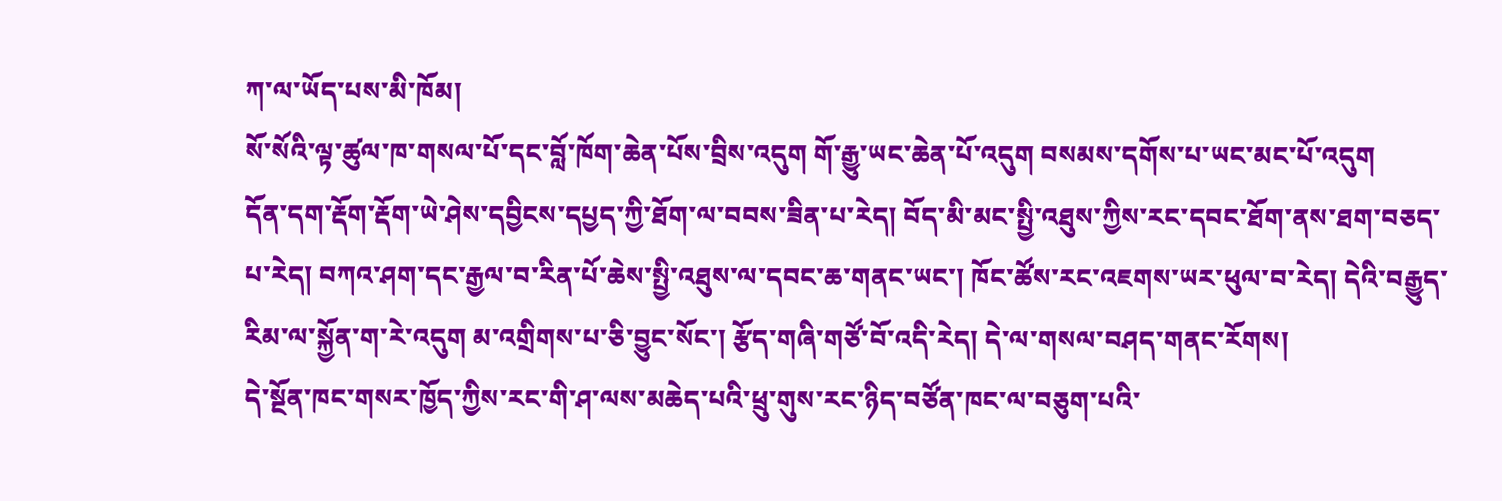ཀ་ལ་ཡོད་པས་མི་ཁོམ།
སོ་སོའི་ལྟ་ཚུལ་ཁ་གསལ་པོ་དང་བློ་ཁོག་ཆེན་པོས་བྲིས་འདུག གོ་རྒྱུ་ཡང་ཆེན་པོ་འདུག བསམས་དགོས་པ་ཡང་མང་པོ་འདུག
དོན་དག་རྡོག་རྡོག་ཡེ་ཤེས་དབྱིངས་དཔྱད་ཀྱི་ཐོག་ལ་བབས་ཟིན་པ་རེད། བོད་མི་མང་སྤྱི་འཐུས་ཀྱིས་རང་དབང་ཐོག་ནས་ཐག་བཅད་པ་རེད། བཀའ་ཤག་དང་རྒྱལ་བ་རིན་པོ་ཆེས་སྤྱི་འཐུས་ལ་དབང་ཆ་གནང་ཡང་། ཁོང་ཚོས་རང་འཇགས་ཡར་ཕུལ་བ་རེད། དེའི་བརྒྱུད་རིམ་ལ་སྐྱོན་ག་རེ་འདུག མ་འགྲིགས་པ་ཅི་བྱུང་སོང་། རྩོད་གཞི་གཙོ་བོ་འདི་རེད། དེ་ལ་གསལ་བཤད་གནང་རོགས།
དེ་སྔོན་ཁང་གསར་ཁྱོད་ཀྱིས་རང་གི་ཤ་ལས་མཆེད་པའི་ཕྲུ་གུས་རང་ཉིད་བཙོན་ཁང་ལ་བཅུག་པའི་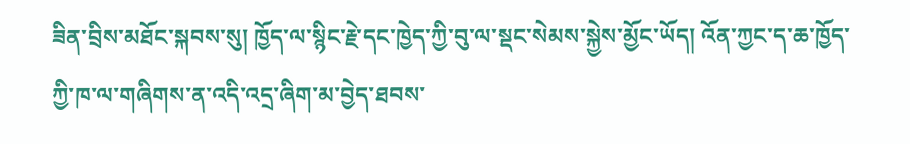ཟིན་བྲིས་མཐོང་སྐབས་སུ། ཁྱོད་ལ་སྙིང་རྗེ་དང་ཁྱེད་ཀྱི་བུ་ལ་སྡང་སེམས་སྐྱེས་མྱོང་ཡོད། འོན་ཀྱང་ད་ཆ་ཁྱོད་ཀྱི་ཁ་ལ་གཞིགས་ན་འདི་འདྲ་ཞིག་མ་བྱེད་ཐབས་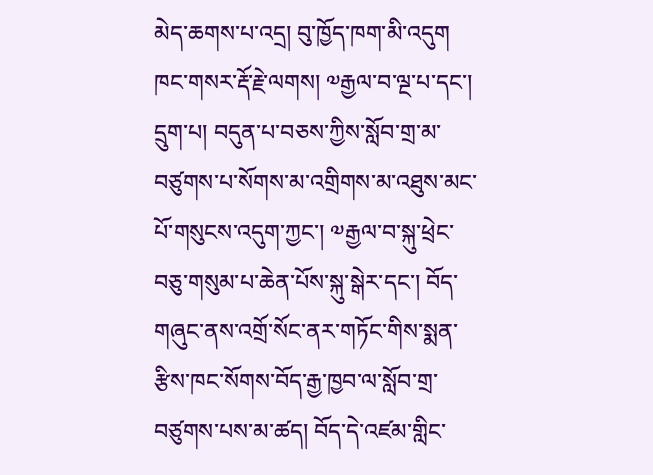མེད་ཆགས་པ་འདྲ། བུ་ཁྱོད་ཁག་མི་འདུག
ཁང་གསར་རྡོ་རྗེ་ལགས། ༧རྒྱལ་བ་ལྔ་པ་དང་། དྲུག་པ། བདུན་པ་བཅས་ཀྱིས་སློབ་གྲ་མ་བཙུགས་པ་སོགས་མ་འགྲིགས་མ་འཐུས་མང་པོ་གསུངས་འདུག་ཀྱང་། ༧རྒྱལ་བ་སྐུ་ཕྲེང་བཅུ་གསུམ་པ་ཆེན་པོས་སྐུ་སྒེར་དང་། བོད་གཞུང་ནས་འགྲོ་སོང་ནར་གཏོང་གིས་སྨན་རྩིས་ཁང་སོགས་བོད་རྒྱ་ཁྱབ་ལ་སློབ་གྲ་བཙུགས་པས་མ་ཚད། བོད་དེ་འཛམ་གླིང་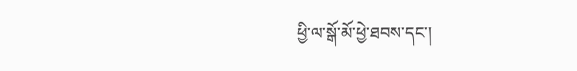ཕྱི་ལ་སྒོ་མོ་ཕྱེ་ཐབས་དང་།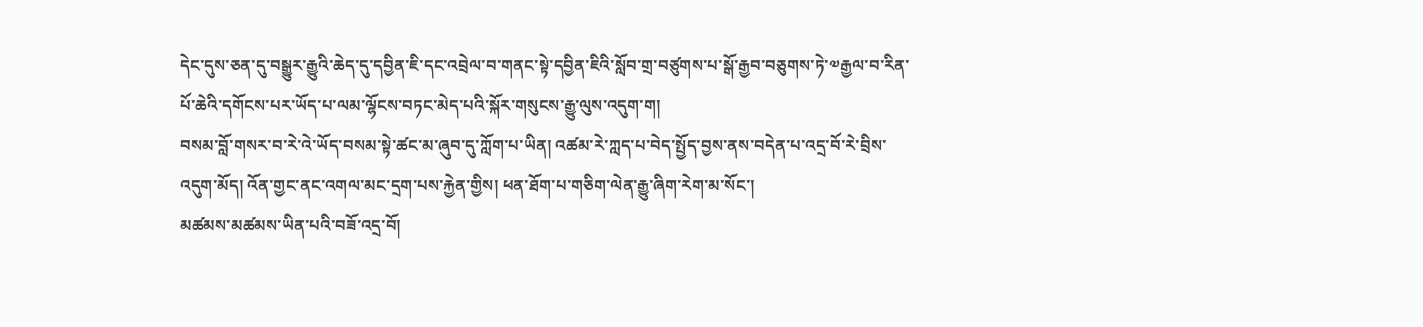དེང་དུས་ཅན་དུ་བསྒྱུར་རྒྱུའི་ཆེད་དུ་དབྱིན་ཇི་དང་འབྲེལ་བ་གནང་སྟེ་དབྱིན་ཇིའི་སློབ་གྲ་བཙུགས་པ་སྒོ་རྒྱབ་བཅུགས་ཏེ་༧རྒྱལ་བ་རིན་པོ་ཆེའི་དགོངས་པར་ཡོད་པ་ལམ་ལྷོངས་བཏང་མེད་པའི་སྐོར་གསུངས་རྒྱུ་ལུས་འདུག་ག།
བསམ་བློ་གསར་བ་རེ་འེ་ཡོད་བསམ་སྟེ་ཚང་མ་ཞུབ་དུ་ཀློག་པ་ཡིན། འཚམ་རེ་ཀླད་པ་བེད་སྤྱོད་བྱས་ནས་བདེན་པ་འདྲ་བོ་རེ་བྲིས་འདུག་མོད། འོན་གྱང་ནང་འགལ་མང་དྲག་པས་རྐྱེན་གྱིས། ཕན་ཐོག་པ་གཅིག་ལེན་རྒྱུ་ཞིག་རེག་མ་སོང་།
མཚམས་མཚམས་ཡིན་པའི་བཟོ་འདྲ་བོ།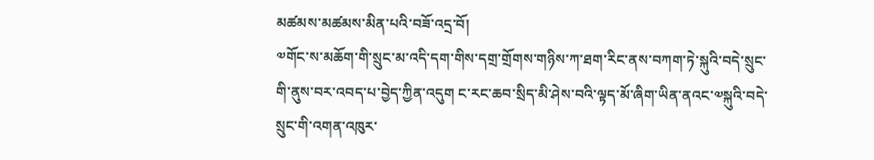མཚམས་མཚམས་མིན་པའི་བཟོ་འདྲ་བོ།
༧གོང་ས་མཆོག་གི་སྲུང་མ་འདི་དག་གིས་དགྲ་གྲོགས་གཉིས་ཀ་ཐག་རིང་ནས་བཀག་ཏེ་སྐུའི་བདེ་སྲུང་གི་ནུས་བར་འབད་པ་བྱེད་ཀྱིན་འདུག ང་རང་ཆབ་སྲིད་མི་ཤེས་བའི་ལྟད་མོ་ཞིག་ཡིན་ནའང་༧སྐུའི་བདེ་སྲུང་གི་འགན་འཁུར་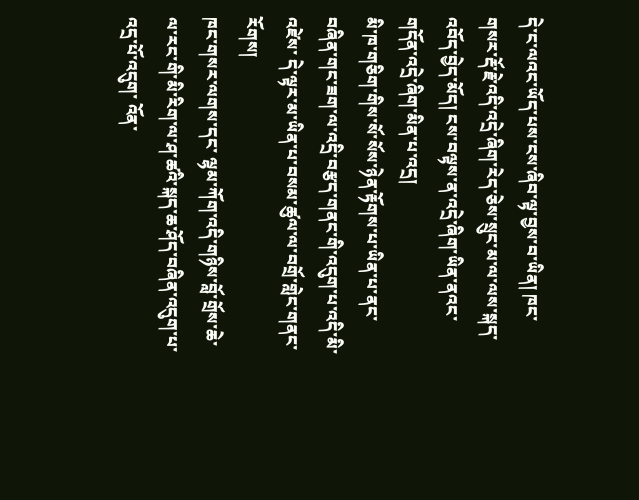དེ་ང་ལའང་ཡོད་པས་ངས་ཞིབ་ལྟ་བྱས་བ་ཡིན། ཁང་གསར་རྡོ་རྗེ་འདི་འདྲེ་ཞིག་རེད་ཅེས་སྲུང་མ་ལ་ལས་སྐད་འབོད་བྱེད་མོད། ངས་བལྟས་ན་འདྲེ་ཞིག་ཡིན་ནའང་གདོན་འདྲེ་ཞིག་མིན་པ་འདྲ།
མི་ཁ་གཅིག་གིས་སོ་སོས་ཉེན་རྟོགས་པ་ཡིན་པ་ནང་བཞིན་གང་ཟག་ལ་འདྲི་བརྩད་གནང་གི་འདུག་པ་འདི་མི་འཛེས་ དེ་ལྟར་མ་ཡིན་པ་བསམ་ཚུལ་ལ་བགྲོ་གླེང་གནང་རོགས།
ཁང་གསར་ལགས་དང་ ལྷམ་ཀོག་འདི་གཉིས་བློ་གྲོས་ཆེ་ལ་རང་གི་མི་རིག་ལ་ཤ་ཚའི་སྐད་ཆ་ཤོད་བཞིན་འདུག་པ་འདྲ་པོ་འདུག་ འོན་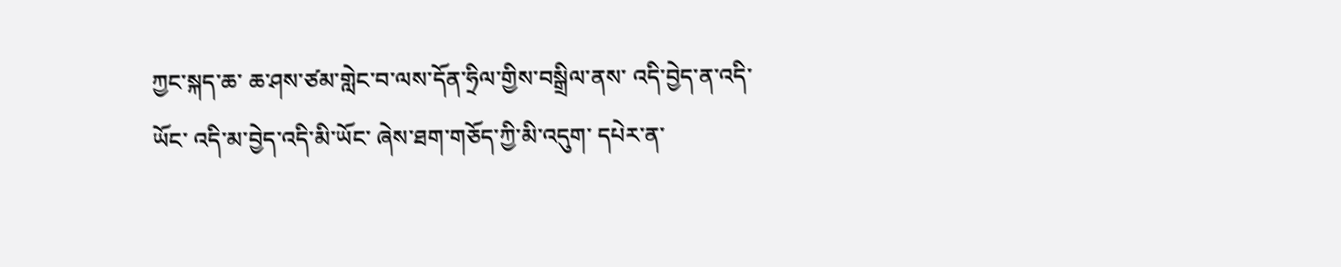ཀྱང་སྐད་ཆ་ ཆ་ཤས་ཙམ་གླེང་བ་ལས་དོན་ཧྲིལ་གྱིས་བསྒྲིལ་ནས་ འདི་བྱེད་ན་འདི་ཡོང་ འདི་མ་བྱེད་འདི་མི་ཡོང་ ཞེས་ཐག་གཅོད་ཀྱི་མི་འདུག་ དཔེར་ན་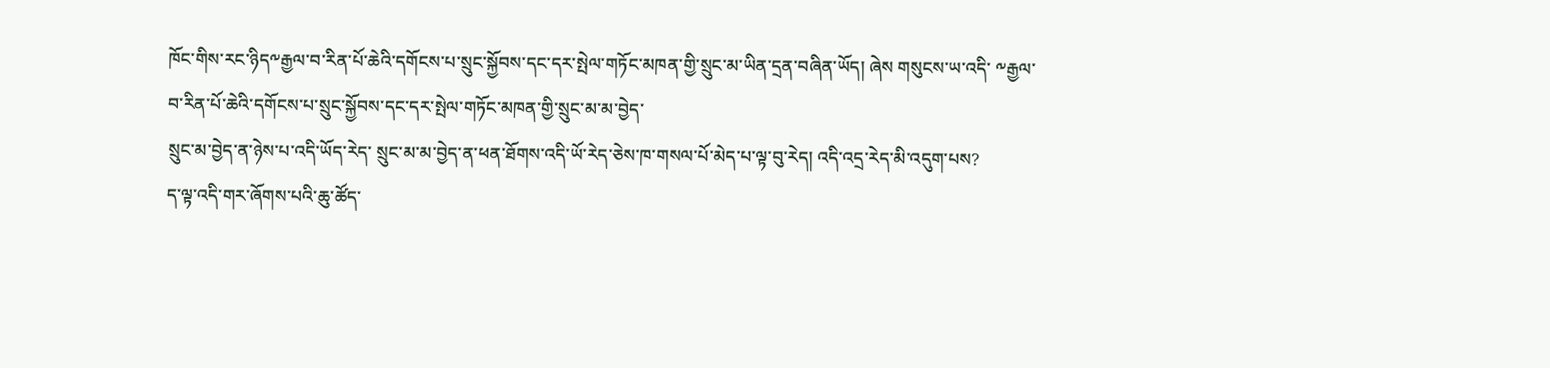ཁོང་གིས་རང་ཉིད༸རྒྱལ་བ་རིན་པོ་ཆེའི་དགོངས་པ་སྲུང་སྐྱོབས་དང་དར་སྤེལ་གཏོང་མཁན་གྱི་སྲུང་མ་ཡིན་དྲན་བཞིན་ཡོད། ཞེས གསུངས་ཡ་འདི་ ༸རྒྱལ་བ་རིན་པོ་ཆེའི་དགོངས་པ་སྲུང་སྐྱོབས་དང་དར་སྤེལ་གཏོང་མཁན་གྱི་སྲུང་མ་མ་བྱེད་
སྲུང་མ་བྱེད་ན་ཉེས་པ་འདི་ཡོད་རེད་ སྲུང་མ་མ་བྱེད་ན་ཕན་ཐོགས་འདི་ཡོ་རེད་ཅེས་ཁ་གསལ་པོ་མེད་པ་ལྟ་བུ་རེད། འདི་འདྲ་རེད་མི་འདུག་པས?
ད་ལྟ་འདི་གར་ཞོགས་པའི་ཆུ་ཚོད་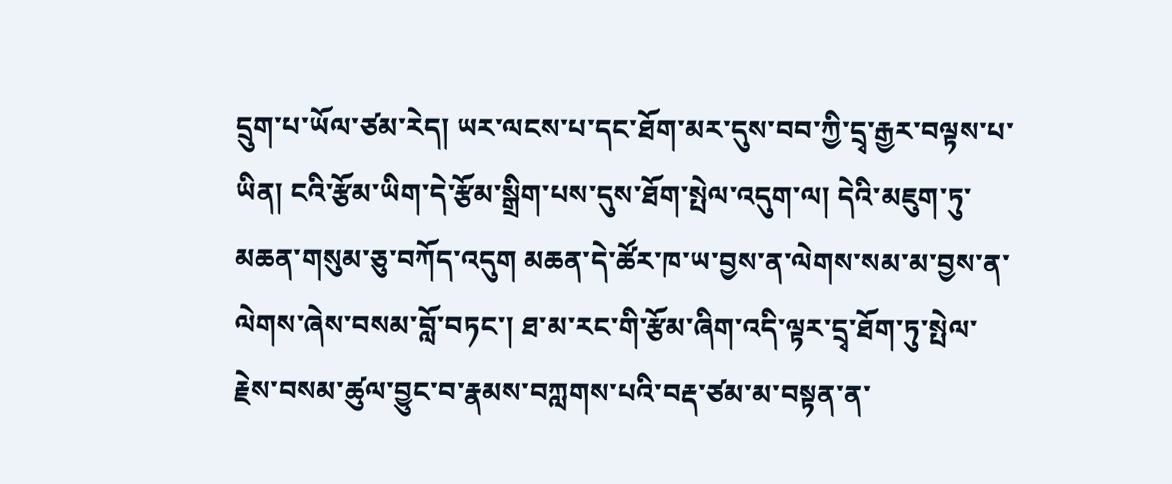དྲུག་པ་ཡོལ་ཙམ་རེད། ཡར་ལངས་པ་དང་ཐོག་མར་དུས་བབ་ཀྱི་དྲྭ་རྒྱར་བལྟས་པ་ཡིན། ངའི་རྩོམ་ཡིག་དེ་རྩོམ་སྒྲིག་པས་དུས་ཐོག་སྤེལ་འདུག་ལ། དེའི་མཇུག་ཏུ་མཆན་གསུམ་ཅུ་བཀོད་འདུག མཆན་དེ་ཚོར་ཁ་ཡ་བྱས་ན་ལེགས་སམ་མ་བྱས་ན་ལེགས་ཞེས་བསམ་བློ་བཏང་། ཐ་མ་རང་གི་རྩོམ་ཞིག་འདི་ལྟར་དྲྭ་ཐོག་ཏུ་སྤེལ་རྗེས་བསམ་ཚུལ་བྱུང་བ་རྣམས་བཀླགས་པའི་བརྡ་ཙམ་མ་བསྟན་ན་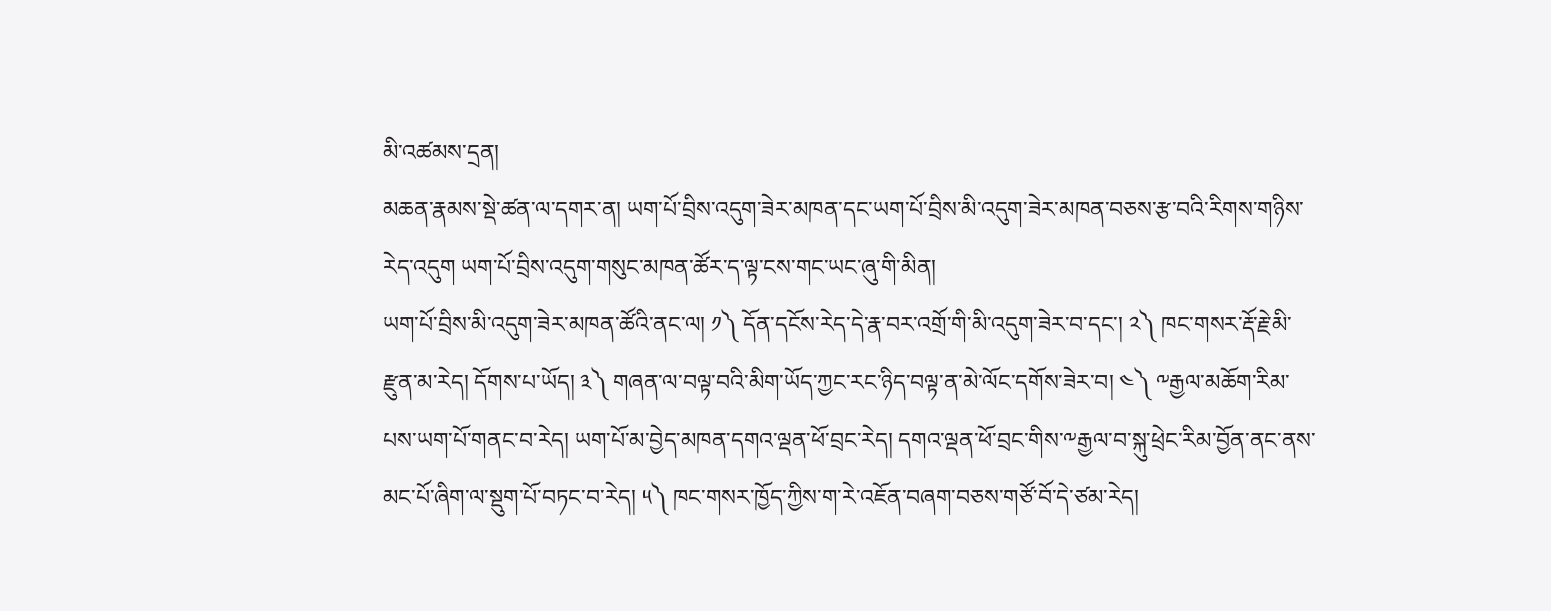མི་འཚམས་དྲན།
མཆན་རྣམས་སྡེ་ཚན་ལ་དགར་ན། ཡག་པོ་བྲིས་འདུག་ཟེར་མཁན་དང་ཡག་པོ་བྲིས་མི་འདུག་ཟེར་མཁན་བཅས་རྩ་བའི་རིགས་གཉིས་རེད་འདུག ཡག་པོ་བྲིས་འདུག་གསུང་མཁན་ཚོར་ད་ལྟ་ངས་གང་ཡང་ཞུ་གི་མིན།
ཡག་པོ་བྲིས་མི་འདུག་ཟེར་མཁན་ཚོའི་ནང་ལ། ༡༽ དོན་དངོས་རེད་དེ་རྣ་བར་འགྲོ་གི་མི་འདུག་ཟེར་བ་དང་། ༢༽ ཁང་གསར་རྡོ་རྗེ་མི་རྫུན་མ་རེད། དོགས་པ་ཡོད། ༣༽ གཞན་ལ་བལྟ་བའི་མིག་ཡོད་ཀྱང་རང་ཉིད་བལྟ་ན་མེ་ལོང་དགོས་ཟེར་བ། ༤༽ ༸རྒྱལ་མཆོག་རིམ་པས་ཡག་པོ་གནང་བ་རེད། ཡག་པོ་མ་བྱེད་མཁན་དགའ་ལྡན་ཕོ་བྲང་རེད། དགའ་ལྡན་ཕོ་བྲང་གིས་༸རྒྱལ་བ་སྐུ་ཕྲེང་རིམ་བྱོན་ནང་ནས་མང་པོ་ཞིག་ལ་སྡུག་པོ་བཏང་བ་རེད། ༥༽ ཁང་གསར་ཁྱོད་ཀྱིས་ག་རེ་འཇོན་བཞག་བཅས་གཙོ་བོ་དེ་ཙམ་རེད།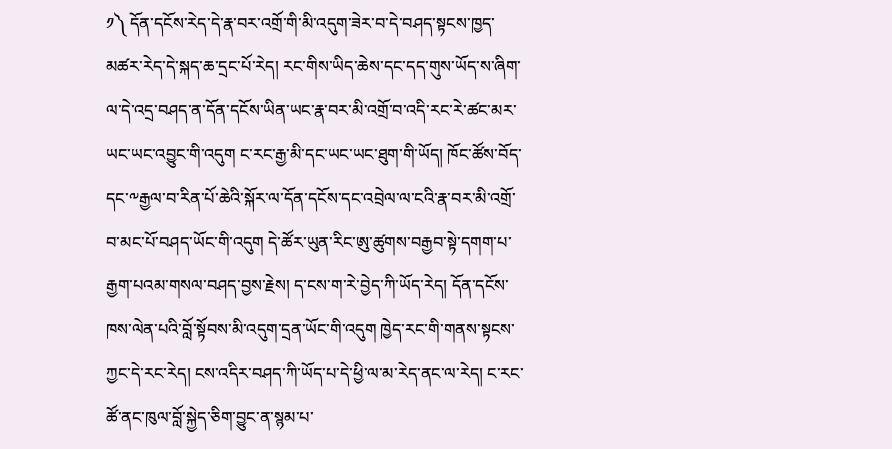༡༽ དོན་དངོས་རེད་དེ་རྣ་བར་འགྲོ་གི་མི་འདུག་ཟེར་བ་དེ་བཤད་སྟངས་ཁྱད་མཚར་རེད་དེ་སྐད་ཆ་དྲང་པོ་རེད། རང་གིས་ཡིད་ཆེས་དང་དད་གུས་ཡོད་ས་ཞིག་ལ་དེ་འདྲ་བཤད་ན་དོན་དངོས་ཡིན་ཡང་རྣ་བར་མི་འགྲོ་བ་འདི་རང་རེ་ཚང་མར་ཡང་ཡང་འབྱུང་གི་འདུག ང་རང་རྒྱ་མི་དང་ཡང་ཡང་ཐུག་གི་ཡོད། ཁོང་ཚོས་བོད་དང་༸རྒྱལ་བ་རིན་པོ་ཆེའི་སྐོར་ལ་དོན་དངོས་དང་འབྲེལ་ལ་ངའི་རྣ་བར་མི་འགྲོ་བ་མང་པོ་བཤད་ཡོང་གི་འདུག དེ་ཚོར་ཡུན་རིང་ཨུ་ཚུགས་བརྒྱབ་སྟེ་དགག་པ་རྒྱག་པའམ་གསལ་བཤད་བྱས་རྗེས། ད་ངས་ག་རེ་བྱེད་ཀི་ཡོད་རེད། དོན་དངོས་ཁས་ལེན་པའི་བློ་སྟོབས་མི་འདུག་དྲན་ཡོང་གི་འདུག ཁྱེད་རང་གི་གནས་སྟངས་ཀྱང་དེ་རང་རེད། ངས་འདིར་བཤད་ཀི་ཡོད་པ་དེ་ཕྱི་ལ་མ་རེད་ནང་ལ་རེད། ང་རང་ཚོ་ནང་ཁུལ་བློ་སྐྱེད་ཅིག་བྱུང་ན་སྙམ་པ་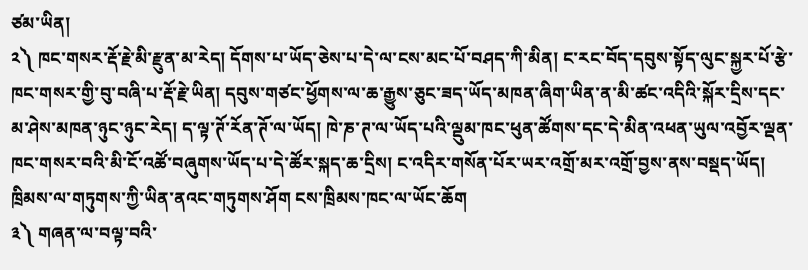ཙམ་ཡིན།
༢༽ ཁང་གསར་རྡོ་རྗེ་མི་རྫུན་མ་རེད། དོགས་པ་ཡོད་ཅེས་པ་དེ་ལ་ངས་མང་པོ་བཤད་ཀི་མིན། ང་རང་བོད་དབུས་སྟོད་ལུང་སྐྱར་པོ་རྩེ་ཁང་གསར་གྱི་བུ་བཞི་པ་རྡོ་རྗེ་ཡིན། དབུས་གཙང་ཕྱོགས་ལ་ཆ་རྒྱུས་ཅུང་ཟད་ཡོད་མཁན་ཞིག་ཡིན་ན་མི་ཚང་འདིའི་སྐོར་དྲིས་དང་མ་ཤེས་མཁན་ཉུང་ཉུང་རེད། ད་ལྟ་ཊོ་རོན་ཊོ་ལ་ཡོད། ཁེ་ཎ་ཊ་ལ་ཡོད་པའི་ལྡུམ་ཁང་ཕུན་ཚོགས་དང་དེ་མིན་འཕན་ཡུལ་འབྱོར་ལྡན་ཁང་གསར་བའི་མི་ངོ་འཚོ་བཞུགས་ཡོད་པ་དེ་ཚོར་སྐད་ཆ་དྲིས། ང་འདིར་གསོན་པོར་ཡར་འགྲོ་མར་འགྲོ་བྱས་ནས་བསྡད་ཡོད། ཁྲིམས་ལ་གཏུགས་ཀྱི་ཡིན་ནའང་གཏུགས་ཤོག ངས་ཁྲིམས་ཁང་ལ་ཡོང་ཆོག
༣༽ གཞན་ལ་བལྟ་བའི་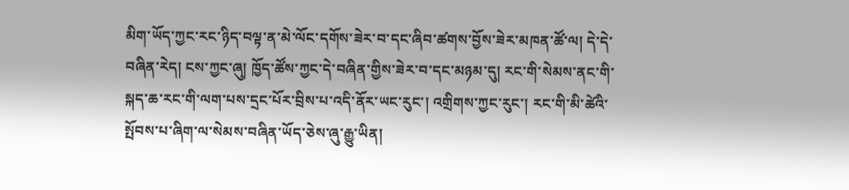མིག་ཡོད་ཀྱང་རང་ཉིད་བལྟ་ན་མེ་ལོང་དགོས་ཟེར་བ་དང་ཞིབ་ཚགས་བྱོས་ཟེར་མཁན་ཚོ་ལ། དེ་དེ་བཞིན་རེད། ངས་ཀྱང་ཞུ། ཁྱོད་ཚོས་ཀྱང་དེ་བཞིན་གྱིས་ཟེར་བ་དང་མཉམ་དུ། རང་གི་སེམས་ནང་གི་སྐད་ཆ་རང་གི་ལག་པས་དྲང་པོར་བྲིས་པ་འདི་ནོར་ཡང་རུང་། འགྲིགས་ཀྱང་རུང་། རང་གི་མི་ཚེའི་སྤོབས་པ་ཞིག་ལ་སེམས་བཞིན་ཡོད་ཅེས་ཞུ་རྒྱུ་ཡིན།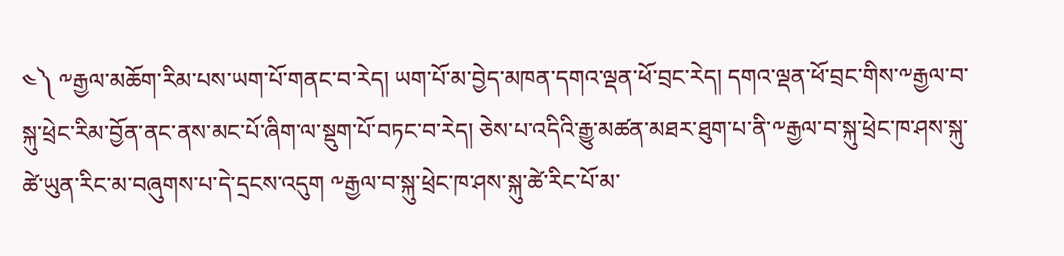༤༽ ༸རྒྱལ་མཆོག་རིམ་པས་ཡག་པོ་གནང་བ་རེད། ཡག་པོ་མ་བྱེད་མཁན་དགའ་ལྡན་ཕོ་བྲང་རེད། དགའ་ལྡན་ཕོ་བྲང་གིས་༸རྒྱལ་བ་སྐུ་ཕྲེང་རིམ་བྱོན་ནང་ནས་མང་པོ་ཞིག་ལ་སྡུག་པོ་བཏང་བ་རེད། ཅེས་པ་འདིའི་རྒྱུ་མཚན་མཐར་ཐུག་པ་ནི་༸རྒྱལ་བ་སྐུ་ཕྲེང་ཁ་ཤས་སྐུ་ཚེ་ཡུན་རིང་མ་བཞུགས་པ་དེ་དྲངས་འདུག ༸རྒྱལ་བ་སྐུ་ཕྲེང་ཁ་ཤས་སྐུ་ཚེ་རིང་པོ་མ་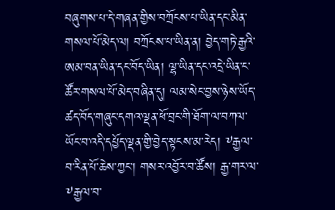བཞུགས་པ་དེ་གཞན་གྱིས་བཀྲོངས་པ་ཡིན་དང་མིན་གསལ་པོ་མེད་ལ། བཀྲོངས་པ་ཡིན་ན། བྱེད་གཏེ་རྒྱའི་ཨམ་བན་ཡིན་དང་བོད་ཡིན། ལྷ་ཡིན་དང་འདྲེ་ཡིན་ང་ཚོར་གསལ་པོ་མེད་བཞིན་དུ། ལམ་སེང་བྱས་ཉེས་ཡོད་ཚད་བོད་གཞུང་དགའ་ལྡན་ཕོ་བྲང་གི་ཐོག་ལ་བཀལ་ཡོང་བ་འདི་དཔྱོད་ལྡན་གྱི་བྱེད་སྟངས་མ་རེད། ༸རྒྱལ་བ་རིན་པོ་ཆེས་ཀྱང་། གསར་འབྱོར་བ་ཚོས། རྒྱ་གར་ལ་༸རྒྱལ་བ་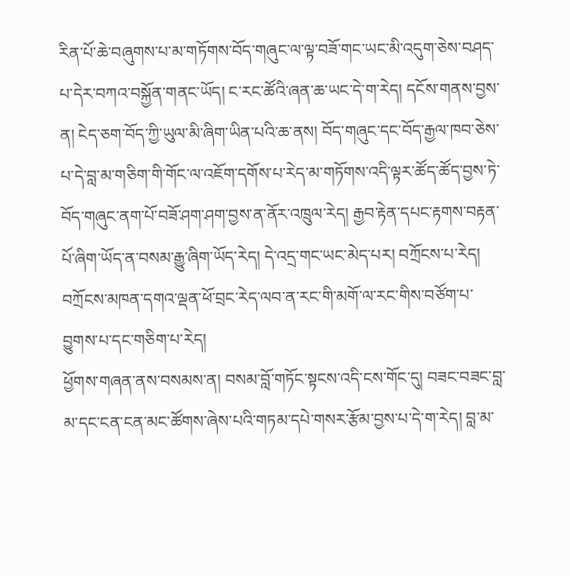རིན་པོ་ཆེ་བཞུགས་པ་མ་གཏོགས་བོད་གཞུང་ལ་ལྟ་བཟོ་གང་ཡང་མི་འདུག་ཅེས་བཤད་པ་དེར་བཀའ་བསྐྱོན་གནང་ཡོད། ང་རང་ཚོའི་ཞན་ཆ་ཡང་དེ་ག་རེད། དངོས་གནས་བྱས་ན། ངེད་ཅག་བོད་ཀྱི་ཡུལ་མི་ཞིག་ཡིན་པའི་ཆ་ནས། བོད་གཞུང་དང་བོད་རྒྱལ་ཁབ་ཅེས་པ་དེ་བླ་མ་གཅིག་གི་གོང་ལ་འཇོག་དགོས་པ་རེད་མ་གཏོགས་འདི་ལྟར་ཚོད་ཚོད་བྱས་ཏེ་བོད་གཞུང་ནག་པོ་བཟོ་ཤག་ཤག་བྱས་ན་ནོར་འཁྲུལ་རེད། རྒྱབ་རྟེན་དཔང་རྟགས་བརྟན་པོ་ཞིག་ཡོད་ན་བསམ་རྒྱུ་ཞིག་ཡོད་རེད། དེ་འདྲ་གང་ཡང་མེད་པར། བཀྲོངས་པ་རེད། བཀྲོངས་མཁན་དགའ་ལྡན་ཕོ་བྲང་རེད་ལབ་ན་རང་གི་མགོ་ལ་རང་གིས་བཙོག་པ་བྱུགས་པ་དང་གཅིག་པ་རེད།
ཕྱོགས་གཞན་ནས་བསམས་ན། བསམ་བློ་གཏོང་སྟངས་འདི་ངས་གོང་དུ། བཟང་བཟང་བླ་མ་དང་ངན་ངན་མང་ཚོགས་ཞེས་པའི་གཏམ་དཔེ་གསར་རྩོམ་བྱས་པ་དེ་ག་རེད། བླ་མ་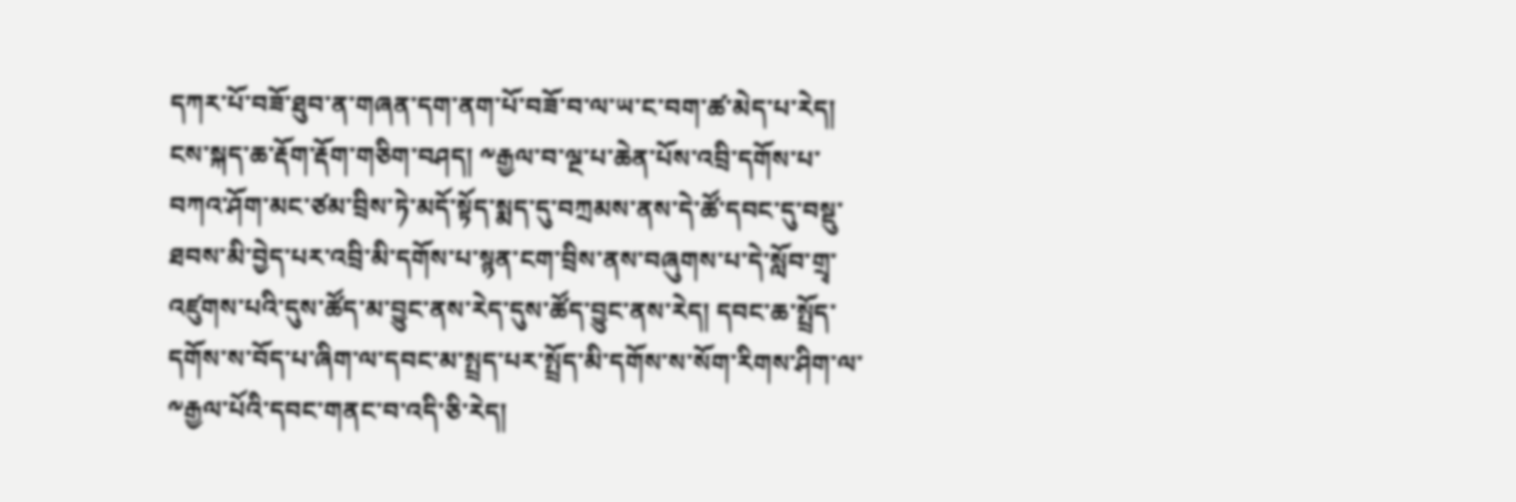དཀར་པོ་བཟོ་ཐུབ་ན་གཞན་དག་ནག་པོ་བཟོ་བ་ལ་ཡ་ང་བག་ཚ་མེད་པ་རེད།
ངས་སྐད་ཆ་རྡོག་རྡོག་གཅིག་བཤད། ༸རྒྱལ་བ་ལྔ་པ་ཆེན་པོས་འབྲི་དགོས་པ་བཀའ་ཤོག་མང་ཙམ་བྲིས་ཏེ་མདོ་སྟོད་སྨད་དུ་བཀྲམས་ནས་དེ་ཚོ་དབང་དུ་བསྡུ་ཐབས་མི་བྱེད་པར་འབྲི་མི་དགོས་པ་སྙན་ངག་བྲིས་ནས་བཞུགས་པ་དེ་སློབ་གྲྭ་འཛུགས་པའི་དུས་ཚོད་མ་བྱུང་ནས་རེད་དུས་ཚོད་བྱུང་ནས་རེད། དབང་ཆ་སྤྲོད་དགོས་ས་བོད་པ་ཞིག་ལ་དབང་མ་སྤྲད་པར་སྤྲོད་མི་དགོས་ས་སོག་རིགས་ཤིག་ལ་༸རྒྱལ་པོའི་དབང་གནང་བ་འདི་ཅི་རེད།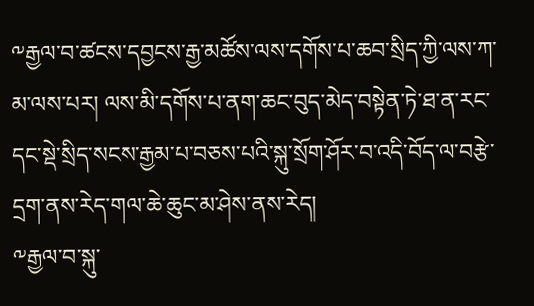༸རྒྱལ་བ་ཚངས་དབྱངས་རྒྱ་མཚོས་ལས་དགོས་པ་ཆབ་སྲིད་ཀྱི་ལས་ཀ་མ་ལས་པར། ལས་མི་དགོས་པ་ནག་ཆང་བུད་མེད་བསྟེན་ཏེ་ཐ་ན་རང་དང་སྡེ་སྲིད་སངས་རྒྱམ་པ་བཅས་པའི་སྐུ་སྲོག་ཤོར་བ་འདི་བོད་ལ་བརྩེ་དྲག་ནས་རེད་གལ་ཆེ་ཆུང་མ་ཤེས་ནས་རེད།
༸རྒྱལ་བ་སྐུ་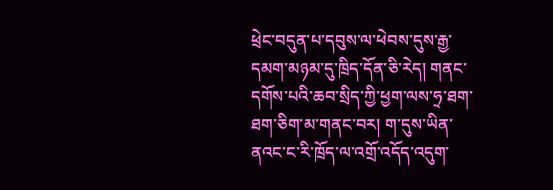ཕྲེང་བདུན་པ་དབུས་ལ་ཕེབས་དུས་རྒྱ་དམག་མཉམ་དུ་ཁྲིད་དོན་ཅི་རེད། གནང་དགོས་པའི་ཆབ་སྲིད་ཀྱི་ཕྱག་ལས་ཧྲ་ཐག་ཐག་ཅིག་མ་གནང་བར། ག་དུས་ཡིན་ནའང་ང་རི་ཁྲོད་ལ་འགྲོ་འདོད་འདུག་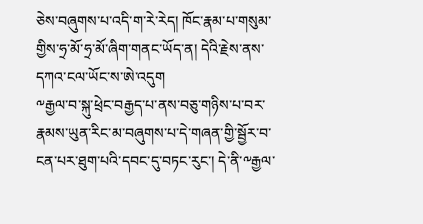ཅེས་བཞུགས་པ་འདི་ག་རེ་རེད། ཁོང་རྣམ་པ་གསུམ་གྱིས་ཧྲ་མོ་ཧྲ་མོ་ཞིག་གནང་ཡོད་ན། དེའི་རྗེས་ནས་དཀའ་ངལ་ཡོང་ས་ཨེ་འདུག
༸རྒྱལ་བ་སྐུ་ཕྲེང་བརྒྱད་པ་ནས་བཅུ་གཉིས་པ་བར་རྣམས་ཡུན་རིང་མ་བཞུགས་པ་དེ་གཞན་གྱི་སྦྱོར་བ་ངན་པར་ཐུག་པའི་དབང་དུ་བཏང་རུང་། དེ་ནི་༸རྒྱལ་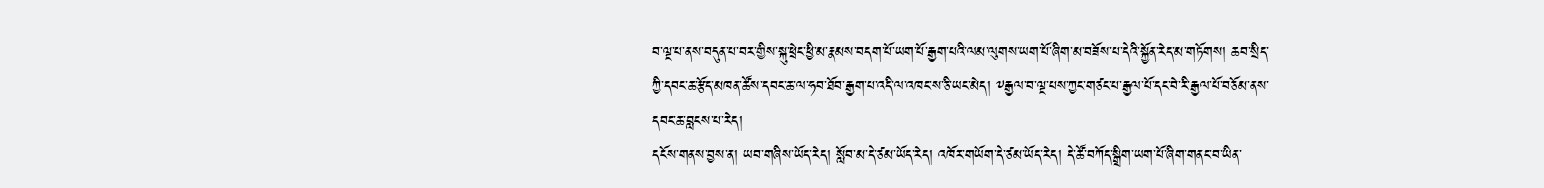བ་ལྔ་པ་ནས་བདུན་པ་བར་གྱིས་སྐུ་ཕྲེང་ཕྱི་མ་རྣམས་བདག་པོ་ཡག་པོ་རྒྱག་པའི་ལམ་ལུགས་ཡག་པོ་ཞིག་མ་བཟོས་པ་དེའི་སྐྱོན་རེད་མ་གཏོགས། ཆབ་སྲིད་ཀྱི་དབང་ཆ་རྩོད་མཁན་ཚོས་དབང་ཆ་ལ་ཧབ་ཐོབ་རྒྱག་པ་འདི་ལ་འཁང་ས་ཅི་ཡང་མེད། ༸རྒྱལ་བ་ལྔ་པས་ཀྱང་གཙང་པ་རྒྱལ་པོ་དང་བེ་རི་རྒྱལ་པོ་བཅོམ་ནས་དབང་ཆ་བླངས་པ་རེད།
དངོས་གནས་བྱས་ན། ཡབ་གཞིས་ཡོད་རེད། སློབ་མ་དེ་ཙམ་ཡོད་རེད། འཁོར་གཡོག་དེ་ཙམ་ཡོད་རེད། དེ་ཚོ་བཀོད་སྒྲིག་ཡག་པོ་ཞིག་གནང་བ་ཡིན་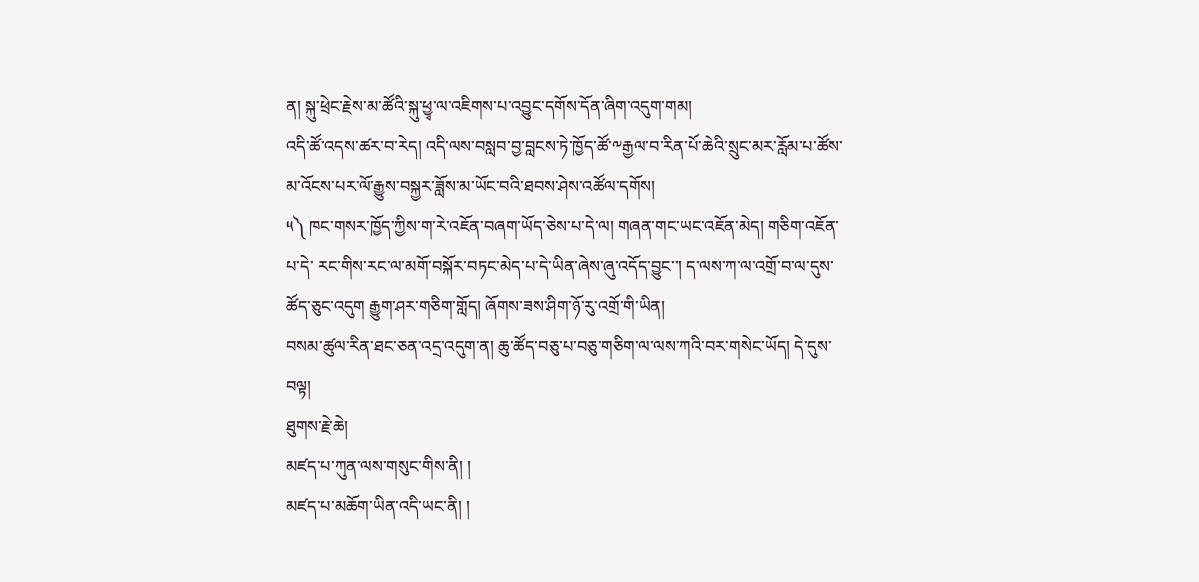ན། སྐུ་ཕྲེང་རྗེས་མ་ཚོའི་སྐུ་ཕྱྭ་ལ་འཇིགས་པ་འབྱུང་དགོས་དོན་ཞིག་འདུག་གམ།
འདི་ཚོ་འདས་ཚར་བ་རེད། འདི་ལས་བསླབ་བྱ་བླངས་ཏེ་ཁྱོད་ཚོ་༸རྒྱལ་བ་རིན་པོ་ཆེའི་སྲུང་མར་རློམ་པ་ཚོས་མ་འོངས་པར་ལོ་རྒྱུས་བསྐྱར་ཟློས་མ་ཡོང་བའི་ཐབས་ཤེས་འཚོལ་དགོས།
༥༽ ཁང་གསར་ཁྱོད་ཀྱིས་ག་རེ་འཇོན་བཞག་ཡོད་ཅེས་པ་དེ་ལ། གཞན་གང་ཡང་འཇོན་མེད། གཅིག་འཇོན་པ་དེ་ རང་གིས་རང་ལ་མགོ་བསྐོར་བཏང་མེད་པ་དེ་ཡིན་ཞེས་ཞུ་འདོད་བྱུང་་། ད་ལས་ཀ་ལ་འགྲོ་བ་ལ་དུས་ཚོད་ཅུང་འདུག རྒྱུག་ཤར་གཅིག་གློད། ཞོགས་ཟས་ཤིག་ཉོ་རུ་འགྲོ་གི་ཡིན།
བསམ་ཚུལ་རིན་ཐང་ཅན་འདྲ་འདུག་ན། ཆུ་ཚོད་བཅུ་པ་བཅུ་གཅིག་ལ་ལས་ཀའི་བར་གསེང་ཡོད། དེ་དུས་བལྟ།
ཐུགས་རྗེ་ཆེ།
མཛད་པ་ཀུན་ལས་གསུང་གིས་ནི། །
མཛད་པ་མཆོག་ཡིན་འདི་ཡང་ནི། །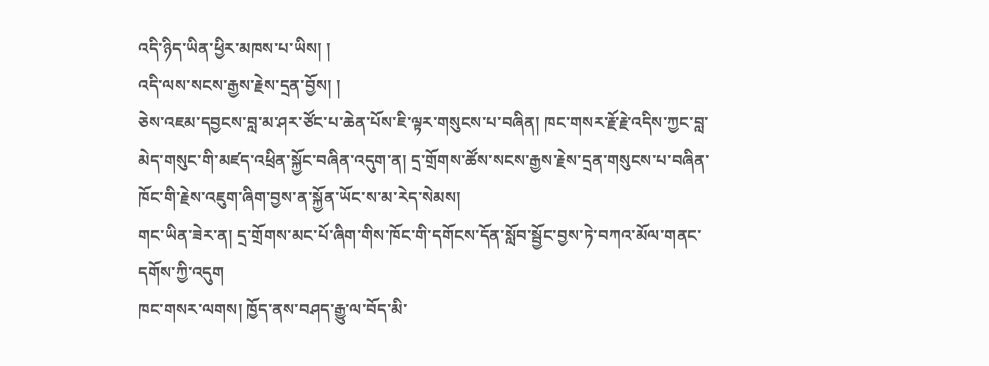འདི་ཉིད་ཡིན་ཕྱིར་མཁས་པ་ཡིས། །
འདི་ལས་སངས་རྒྱས་རྗེས་དྲན་བྱོས། །
ཅེས་འཇམ་དབྱངས་བླ་མ་ཤར་ཙོང་པ་ཆེན་པོས་ཇི་ལྟར་གསུངས་པ་བཞིན། ཁང་གསར་རྗོ་རྗེ་འདིས་ཀྱང་བླ་མེད་གསུང་གི་མཛད་འཕྲིན་སྐྱོང་བཞིན་འདུག་ན། དྲ་གྲོགས་ཚོས་སངས་རྒྱས་རྗེས་དྲན་གསུངས་པ་བཞིན་ཁོང་གི་རྗེས་འཇུག་ཞིག་བྱས་ན་སྐྱོན་ཡོང་ས་མ་རེད་སེམས།
གང་ཡིན་ཟེར་ན། དྲ་གྲོགས་མང་པོ་ཞིག་གིས་ཁོང་གི་དགོངས་དོན་སློབ་སྦྱོང་བྱས་ཏེ་བཀའ་མོལ་གནང་དགོས་ཀྱི་འདུག
ཁང་གསར་ལགས། ཁྱོད་ནས་བཤད་རྒྱུ་ལ་བོད་མི་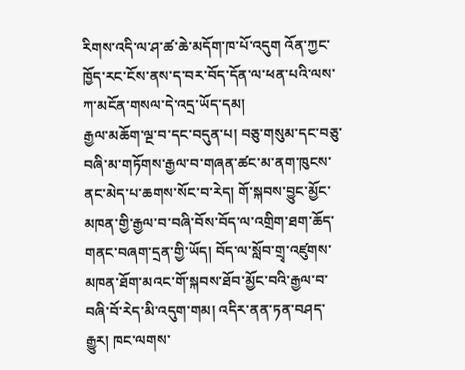རིགས་འདི་ལ་ཤ་ཚ་ཆེ་མདོག་ཁ་པོ་འདུག འོན་ཀྱང་ཁྱོད་རང་ངོས་ནས་ད་བར་བོད་དོན་ལ་ཕན་པའི་ལས་ཀ་མངོན་གསལ་དེ་འདྲ་ཡོད་དམ།
རྒྱལ་མཆོག་ལྔ་བ་དང་བདུན་པ། བཅུ་གསུམ་དང་བཅུ་བཞི་མ་གཏོགས་རྒྱལ་བ་གཞན་ཚང་མ་ནག་ཁུངས་ནང་མེད་པ་ཆགས་སོང་བ་རེད། གོ་སྐབས་བྱུང་མྱོང་མཁན་གྱི་རྒྱལ་བ་བཞི་བོས་བོད་ལ་འགྲིག་ཐག་ཆོད་གནང་བཞག་དྲན་གྱི་ཡོད། བོད་ལ་སློབ་གྲྭ་འཛུགས་མཁན་ཐོག་མའང་གོ་སྐབས་ཐོབ་མྱོང་བའི་རྒྱལ་བ་བཞི་བོ་རེད་མི་འདུག་གམ། འདིར་ནན་ཏན་བཤད་རྒྱུར། ཁང་ལགས་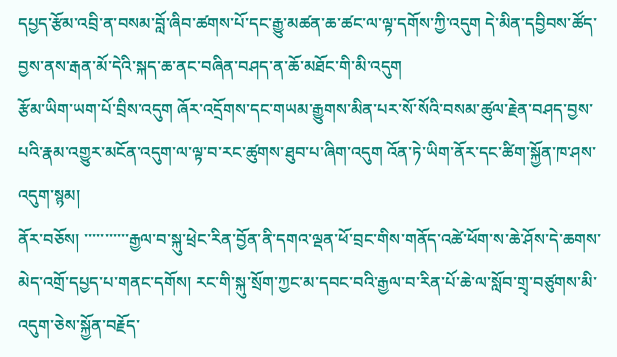དཔྱད་རྩོམ་འབྲི་ན་བསམ་བློ་ཞིབ་ཚགས་པོ་དང་རྒྱུ་མཚན་ཆ་ཚང་ལ་ལྟ་དགོས་ཀྱི་འདུག དེ་མིན་དབྱིབས་ཚོད་བྱས་ནས་རྒན་མོ་དེའི་སྐད་ཆ་ནང་བཞིན་བཤད་ན་ཆོ་མཐོང་གི་མི་འདུག
རྩོམ་ཡིག་ཡག་པོ་བྲིས་འདུག ཞོར་འདྲོགས་དང་གཡམ་རྒྱུགས་མིན་པར་སོ་སོའི་བསམ་ཚུལ་རྗེན་བཤད་བྱས་པའི་རྣམ་འགྱུར་མངོན་འདུག་ལ་ལྟ་བ་རང་ཚུགས་ཐུབ་པ་ཞིག་འདུག འོན་ཏེ་ཡིག་ནོར་དང་ཚིག་སྐྱོན་ཁ་ཤས་འདུག་སྙམ།
ནོར་བཅོས། ་་་་་་་་་་་རྒྱལ་བ་སྐུ་ཕྲེང་རིན་བྱོན་ནི་དགའ་ལྡན་ཕོ་བྲང་གིས་གནོད་འཚེ་ཕོག་ས་ཆེ་ཤོས་དེ་ཆགས་མེད་འགྲོ་དཔྱད་པ་གནང་དགོས། རང་གི་སྐུ་སྲོག་ཀྱང་མ་དབང་བའི་རྒྱལ་བ་རིན་པོ་ཆེ་ལ་སློབ་གྲྭ་བཙུགས་མི་འདུག་ཅེས་སྐྱོན་བརྗོད་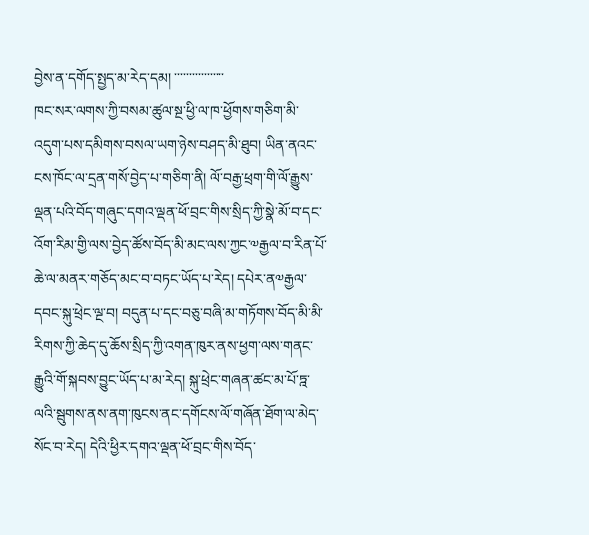བྱེས་ན་དགོད་སྤྱད་མ་རེད་དམ། ་་་་་་་་་་་་་་་་་
ཁང་སར་ལགས་ཀྱི་བསམ་ཚུལ་སྔ་ཕྱི་ལ་ཁ་ཕྱོགས་གཅིག་མི་འདུག་པས་དམིགས་བསལ་ཡག་ཉེས་བཤད་མི་ཐུབ། ཡིན་ནའང་ངས་ཁོང་ལ་དྲན་གསོ་བྱེད་པ་གཅིག་ནི། ལོ་བརྒྱ་ཕྲག་གི་ལོ་རྒྱུས་ལྡན་པའི་བོད་གཞུང་དགའ་ལྡན་ཕོ་བྲང་གིས་སྲིད་ཀྱི་སྣེ་མོ་བ་དང་འོག་རིམ་གྱི་ལས་བྱེད་ཚོས་བོད་མི་མང་ལས་ཀྱང་༧རྒྱལ་བ་རིན་པོ་ཆེ་ལ་མནར་གཅོད་མང་བ་བཏང་ཡོད་པ་རེད། དཔེར་ན༧རྒྱལ་དབང་སྐུ་ཕྲེང་ལྔ་བ། བདུན་པ་དང་བཅུ་བཞི་མ་གཏོགས་བོད་མི་མི་རིགས་ཀྱི་ཆེད་དུ་ཆོས་སྲིད་ཀྱི་འགན་ཁུར་ནས་ཕྱག་ལས་གནང་རྒྱུའི་གོ་སྐབས་བྱུང་ཡོད་པ་མ་རེད། སྐུ་ཕྲེང་གཞན་ཚང་མ་པོ་ཏྰ་ལའི་སྦུགས་ནས་ནག་ཁུངས་ནང་དགོངས་ལོ་གཞོན་ཐོག་ལ་མེད་སོང་བ་རེད། དེའི་ཕྱིར་དགའ་ལྡན་ཕོ་བྲང་གིས་བོད་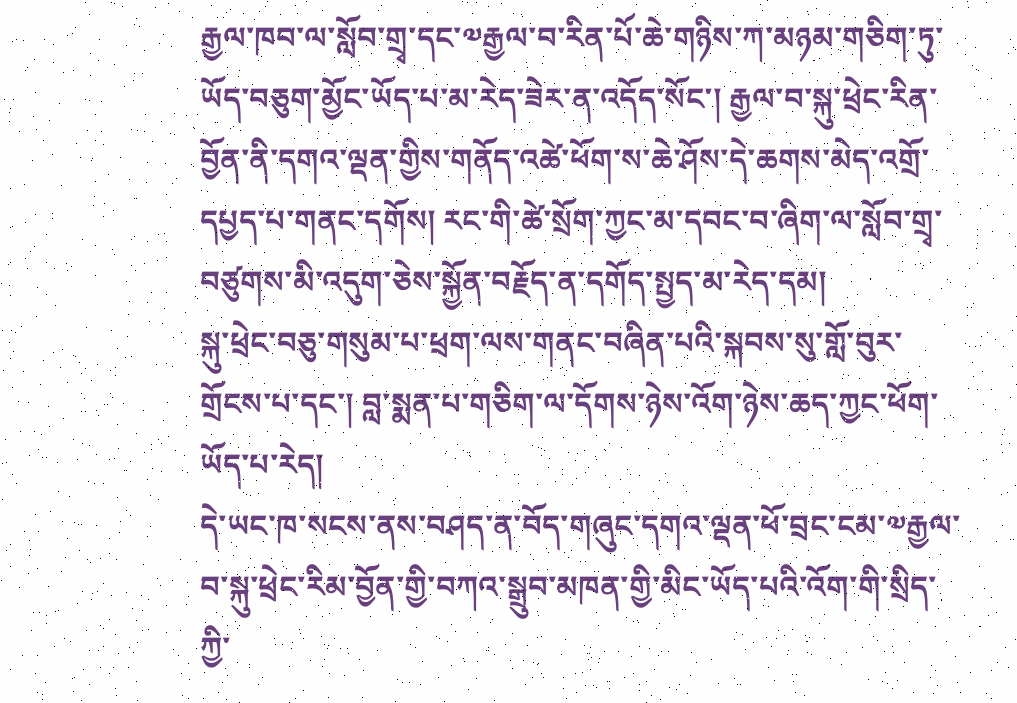རྒྱལ་ཁབ་ལ་སློབ་གྲྭ་དང་༧རྒྱལ་བ་རིན་པོ་ཆེ་གཉིས་ཀ་མཉམ་གཅིག་ཏུ་ཡོད་བཅུག་མྱོང་ཡོད་པ་མ་རེད་ཟེར་ན་འདོད་སོང་། རྒྱལ་བ་སྐུ་ཕྲེང་རིན་བྱོན་ནི་དགའ་ལྡན་གྱིས་གནོད་འཚེ་ཕོག་ས་ཆེ་ཤོས་དེ་ཆགས་མེད་འགྲོ་དཔྱད་པ་གནང་དགོས། རང་གི་ཚེ་སྲོག་ཀྱང་མ་དབང་བ་ཞིག་ལ་སློབ་གྲྭ་བཙུགས་མི་འདུག་ཅེས་སྐྱོན་བརྗོད་ན་དགོད་སྤྱད་མ་རེད་དམ།
སྐུ་ཕྲེང་བཅུ་གསུམ་པ་ཕྲག་ལས་གནང་བཞིན་པའི་སྐབས་སུ་གློ་བུར་གྲོངས་པ་དང་། བླ་སྨན་པ་གཅིག་ལ་དོགས་ཉེས་འོག་ཉེས་ཆད་ཀྱང་ཕོག་ཡོད་པ་རེད།
དེ་ཡང་ཁ་སངས་ནས་བཤད་ན་བོད་གཞུང་དགའ་ལྡན་ཕོ་བྲང་ངམ་༧རྒྱལ་བ་སྐུ་ཕྲེང་རིམ་བྱོན་གྱི་བཀའ་སྒྲུབ་མཁན་གྱི་མིང་ཡོད་པའི་འོག་གི་སྲིད་ཀྱི་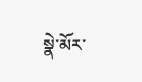སྣེ་མོར་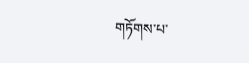གཏོགས་པ་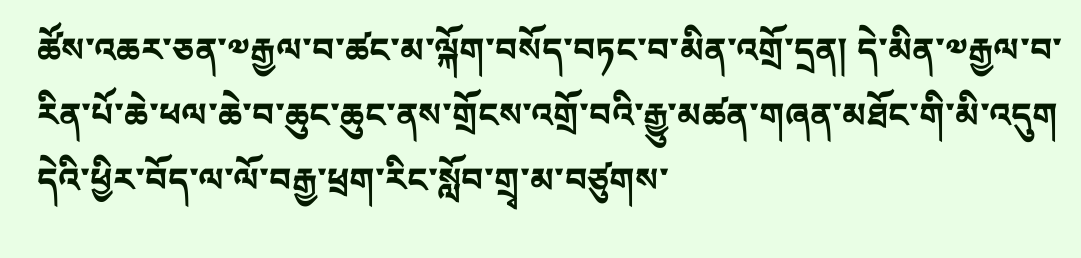ཚོས་འཆར་ཅན་༧རྒྱལ་བ་ཚང་མ་ལྐོག་བསོད་བཏང་བ་མིན་འགྲོ་དྲན། དེ་མིན་༧རྒྱལ་བ་རིན་པོ་ཆེ་ཕལ་ཆེ་བ་ཆུང་ཆུང་ནས་གྲོངས་འགྲོ་བའི་རྒྱུ་མཚན་གཞན་མཐོང་གི་མི་འདུག
དེའི་ཕྱིར་བོད་ལ་ལོ་བརྒྱ་ཕྲག་རིང་སློབ་གྲྭ་མ་བཙུགས་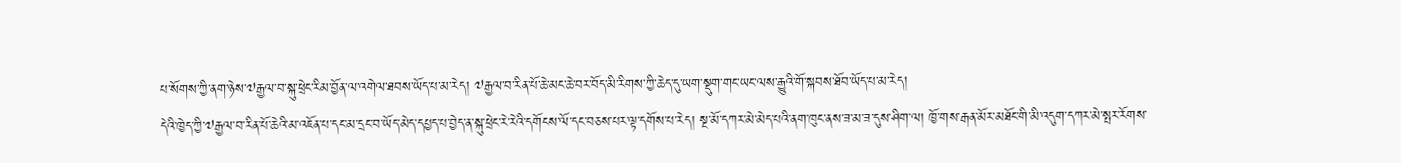པ་སོགས་ཀྱི་ནག་ཉེས་༧རྒྱལ་བ་སྐུ་ཕྲེང་རིམ་བྱོན་ལ་འགེལ་ཐབས་ཡོད་པ་མ་རེད། ༧རྒྱལ་བ་རིན་པོ་ཆེ་མང་ཆེ་བར་བོད་མི་རིགས་ཀྱི་ཆེད་དུ་ཡག་སྡུག་གང་ཡང་ལས་རྒྱུའི་གོ་སྐབས་ཐོབ་ཡོད་པ་མ་རེད།
དེའི་ཁྱེད་ཀྱི་༧རྒྱལ་བ་རིན་པོ་ཆེའི་མ་འཇོན་པ་དང་མ་དྲང་བ་ཡོད་མེད་དཔྱད་པ་བྱེད་ན་སྐུ་ཕྲེང་རེ་རེའི་དགོངས་ལོ་དང་བཅས་པར་ལྟ་དགོས་པ་རེད། སྔ་མོ་དཀར་མེ་མེད་པའི་ནག་ཁུང་ནས་ཟ་མ་ཟ་དུས་ཤིག་ལ། ཁྱོ་གས་རྒན་མོར་མཐོང་གི་མི་འདུག་དཀར་མེ་སྤར་རོགས་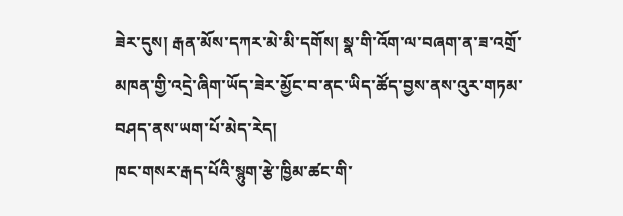ཟེར་དུས། རྒན་མོས་དཀར་མེ་མི་དགོས། སྣ་གི་འོག་ལ་བཞག་ན་ཟ་འགྲོ་མཁན་གྱི་འདྲེ་ཞིག་ཡོད་ཟེར་མྱོང་བ་ནང་ཡིད་ཚོད་བྱས་ནས་འུར་གཏམ་བཤད་ནས་ཡག་པོ་མེད་རེད།
ཁང་གསར་རྒད་པོའི་སྙུག་རྩེ་ཁྱིམ་ཚང་གི་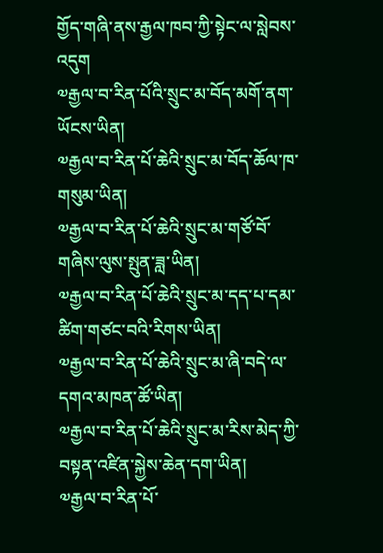གྱོད་གཞི་ནས་རྒྱལ་ཁབ་ཀྱི་སྟེང་ལ་སླེབས་འདུག
༧རྒྱལ་བ་རིན་པོའི་སྲུང་མ་བོད་མགོ་ནག་ཡོངས་ཡིན།
༧རྒྱལ་བ་རིན་པོ་ཆེའི་སྲུང་མ་བོད་ཆོལ་ཁ་གསུམ་ཡིན།
༧རྒྱལ་བ་རིན་པོ་ཆེའི་སྲུང་མ་གཙོ་བོ་གཞིས་ལུས་སྤུན་ཟླ་ཡིན།
༧རྒྱལ་བ་རིན་པོ་ཆེའི་སྲུང་མ་དད་པ་དམ་ཚིག་གཙང་བའི་རིགས་ཡིན།
༧རྒྱལ་བ་རིན་པོ་ཆེའི་སྲུང་མ་ཞི་བདེ་ལ་དགའ་མཁན་ཚོ་ཡིན།
༧རྒྱལ་བ་རིན་པོ་ཆེའི་སྲུང་མ་རིས་མེད་ཀྱི་བསྟན་འཛིན་སྐྱེས་ཆེན་དག་ཡིན།
༧རྒྱལ་བ་རིན་པོ་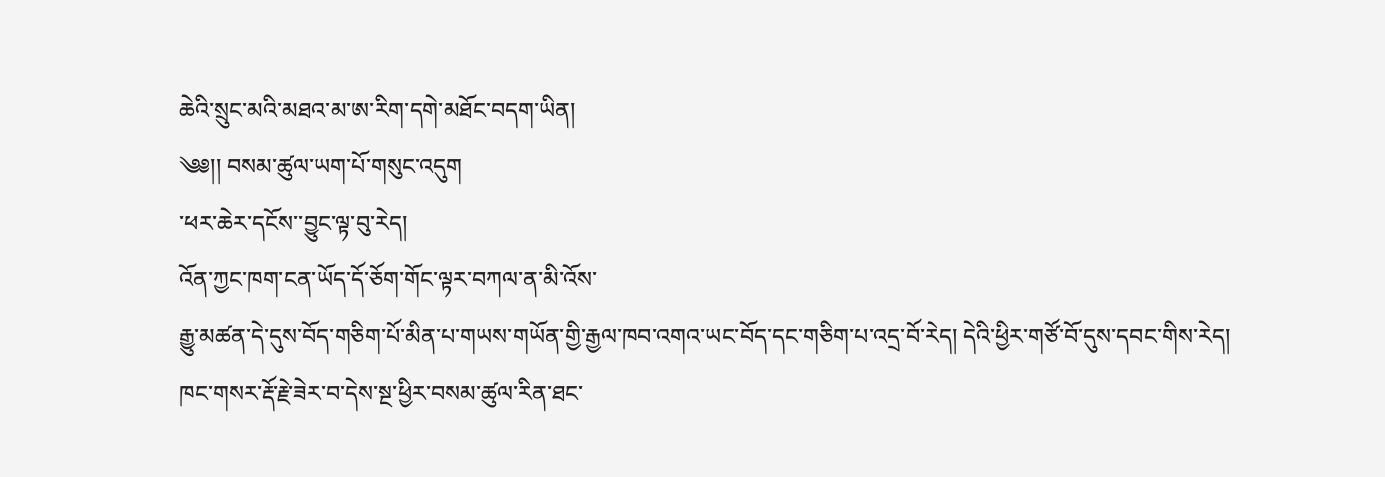ཆེའི་སྲུང་མའི་མཐའ་མ་ཨ་རིག་དགེ་མཐོང་བདག་ཡིན།
༄༅།། བསམ་ཚུལ་ཡག་པོ་གསུང་འདུག
་ཕར་ཆེར་དངོས་་བྱུང་ལྟ་བུ་རེད།
འོན་ཀྱང་ཁག་ངན་ཡོད་དོ་ཅོག་གོང་ལྟར་བཀལ་ན་མི་འོས་
རྒྱུ་མཚན་དེ་དུས་བོད་གཅིག་པོ་མིན་པ་གཡས་གཡོན་གྱི་རྒྱལ་ཁབ་འགའ་ཡང་བོད་དང་གཅིག་པ་འདྲ་བོ་རེད། དེའི་ཕྱིར་གཙོ་བོ་དུས་དབང་གིས་རེད།
ཁང་གསར་རྡོ་རྗེ་ཟེར་བ་དེས་སྔ་ཕྱིར་བསམ་ཚུལ་རིན་ཐང་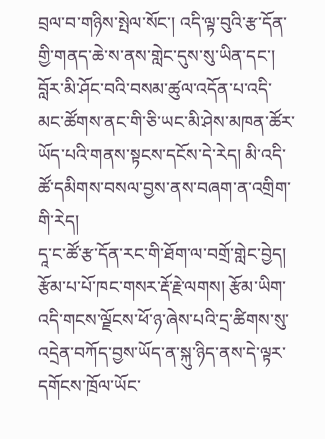བྲལ་བ་གཉིས་སྤེལ་སོང་། འདི་ལྟ་བུའི་རྩ་དོན་གྱི་གནད་ཆེ་ས་ནས་གླེང་དུས་སུ་ཡིན་དང་། བློར་མི་ཤོང་བའི་བསམ་ཚུལ་འདོན་པ་འདི་མང་ཚོགས་ནང་གི་ཅི་ཡང་མི་ཤེས་མཁན་ཚོར་ཡོད་པའི་གནས་སྟངས་དངོས་དེ་རེད། མི་འདི་ཚོ་དམིགས་བསལ་བྱས་ནས་བཞག་ན་འགྲིག་གི་རེད།
དཱ་ང་ཚོ་རྩ་དོན་རང་གི་ཐོག་ལ་བགྲོ་གླེང་བྱེད།
རྩོམ་པ་པོ་ཁང་གསར་རྡོ་རྗེ་ལགས། རྩོམ་ཡིག་འདི་གངས་ལྗོངས་ཕོ་ཉ་ཞེས་པའི་དྲ་ཚིགས་སུ་འདྲེན་བཀོད་བྱས་ཡོད་ན་སྐུ་ཉིད་ནས་དེ་ལྟར་དགོངས་ཁྲོལ་ཡོང་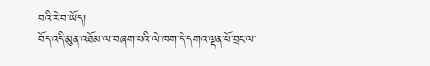བའི་རེ་བ་ཡོད།
བོད་འདི་མུན་འཐོམ་ལ་བཞག་པའི་ལེ་ཁག་དེ་དགའ་ལྡན་ཕོ་བྲང་ལ་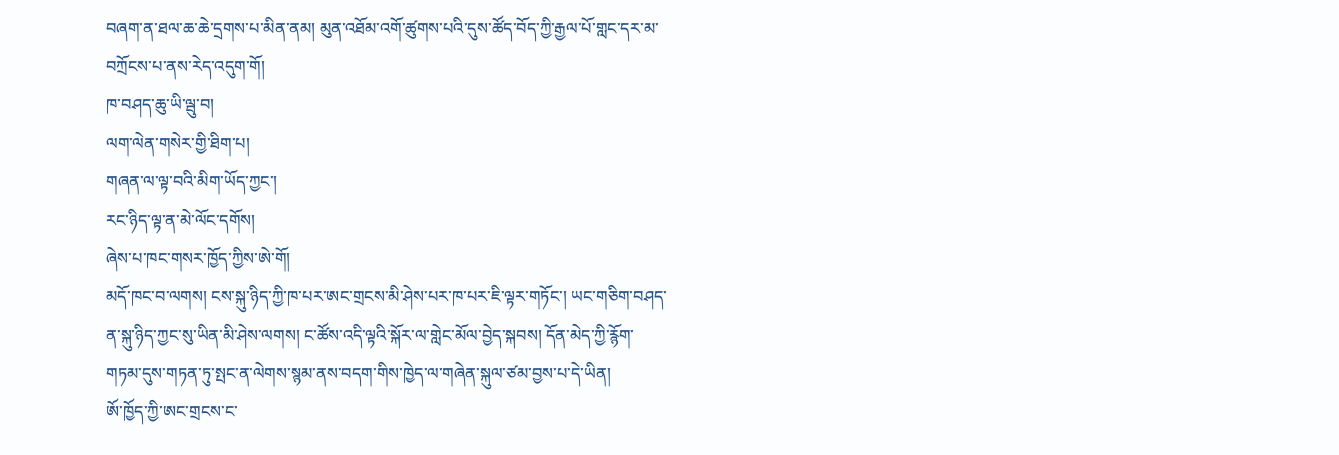བཞག་ན་ཐལ་ཆ་ཆེ་དྲགས་པ་མིན་ནམ། མུན་འཐོམ་འགོ་ཚུགས་པའི་དུས་ཚོད་བོད་ཀྱི་རྒྱལ་པོ་གླང་དར་མ་བཀྲོངས་པ་ནས་རེད་འདུག་གོ།
ཁ་བཤད་ཆུ་ཡི་ལྦུ་བ།
ལག་ལེན་གསེར་གྱི་ཐིག་པ།
གཞན་ལ་ལྟ་བའི་མིག་ཡོད་ཀྱང་།
རང་ཉིད་ལྟ་ན་མེ་ལོང་དགོས།
ཞེས་པ་ཁང་གསར་ཁྱོད་ཀྱིས་ཨེ་གོ།
མདོ་ཁང་བ་ལགས། ངས་སྐུ་ཉིད་ཀྱི་ཁ་པར་ཨང་གྲངས་མི་ཤེས་པར་ཁ་པར་ཇི་ལྟར་གཏོང་། ཡང་གཅིག་བཤད་ན་སྐུ་ཉིད་ཀྱང་སུ་ཡིན་མི་ཤེས་ལགས། ང་ཚོས་འདི་ལྟའི་སྐོར་ལ་གླེང་མོལ་བྱེད་སྐབས། དོན་མེད་ཀྱི་རྙོག་གཏམ་དུས་གཏན་ཏུ་སྤང་ན་ལེགས་སྙམ་ནས་བདག་གིས་ཁྱེད་ལ་གཞེན་སྐུལ་ཙམ་བྱས་པ་དེ་ཡིན།
ཨོ་ཁྱོད་ཀྱི་ཨང་གྲངས་ང་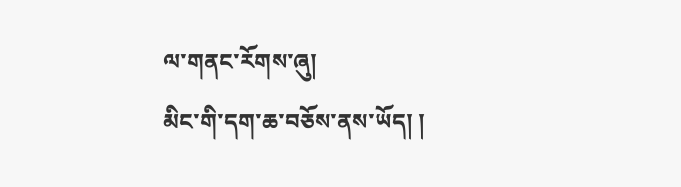ལ་གནང་རོགས་ཞུ།
མིང་གི་དག་ཆ་བཅོས་ནས་ཡོད། །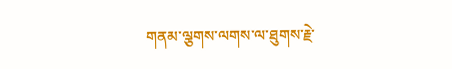གནམ་ལྕགས་ལགས་ལ་ཐུགས་རྗེ་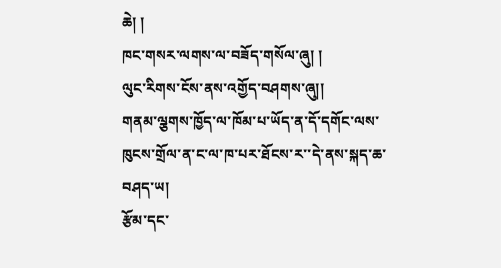ཆེ། །
ཁང་གསར་ལགས་ལ་བཟོད་གསོལ་ཞུ། །
ལུང་རིགས་ངོས་ནས་འགྱོད་བཤགས་ཞུ།།
གནམ་ལྕགས་ཁྱོད་ལ་ཁོམ་པ་ཡོད་ན་དོ་དགོང་ལས་ཁུངས་གྲོལ་ན་ང་ལ་ཁ་པར་ཐོངས་ར་་དེ་ནས་སྐད་ཆ་བཤད་ཡ།
རྩོམ་དང་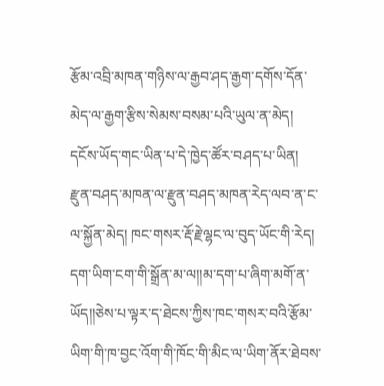རྩོམ་འབྲི་མཁན་གཉིས་ལ་རྒྱབ་ཤད་རྒྱག་དགོས་དོན་མེད་ལ་རྒྱག་རྩིས་སེམས་བསམ་པའི་ཡུལ་ན་མེད། དངོས་ཡོད་གང་ཡིན་པ་དེ་ཁྱེད་ཚོར་བཤད་པ་ཡིན། རྫུན་བཤད་མཁན་ལ་རྫུན་བཤད་མཁན་རེད་ལབ་ན་ང་ལ་སྐྱོན་མེད། ཁང་གསར་རྡོ་རྗེ་ལྷང་ལ་བུད་ཡོང་གི་རེད།
དག་ཡིག་ངག་གི་སྒྲོན་མ་ལ།།མ་དག་པ་ཞིག་མགོ་ན་ཡོད།།ཅེས་པ་ལྟར་ད་ཐེངས་ཀྱིས་ཁང་གསར་བའི་རྩོམ་ཡིག་གི་ཁ་བྱང་འོག་གི་ཁོང་གི་མིང་ལ་ཡིག་ནོར་ཐེབས་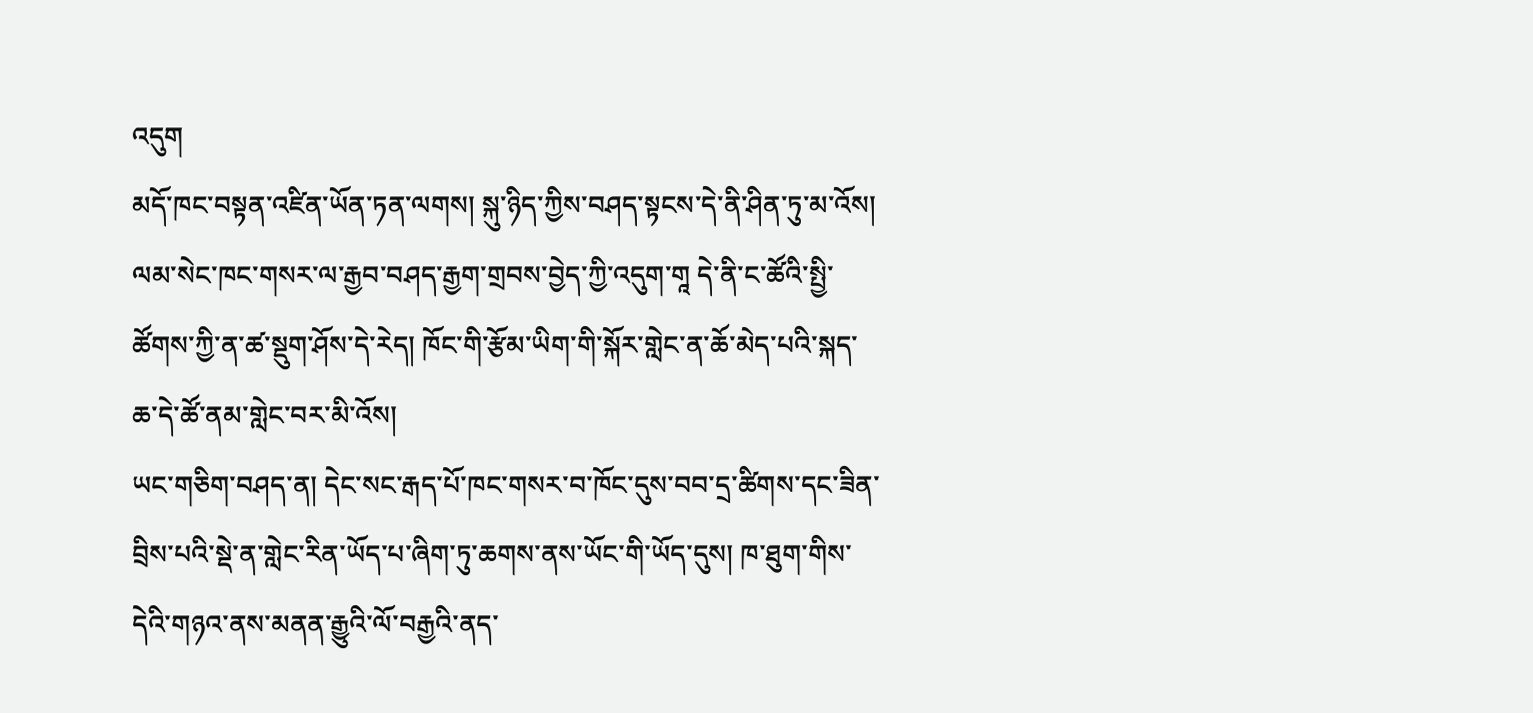འདུག
མདོ་ཁང་བསྟན་འཛིན་ཡོན་ཏན་ལགས། སྐུ་ཉིད་ཀྱིས་བཤད་སྟངས་དེ་ནི་ཤིན་ཏུ་མ་འོས། ལམ་སེང་ཁང་གསར་ལ་རྒྱབ་བཤད་རྒྱག་གྲབས་བྱེད་ཀྱི་འདུག་གཱ དེ་ནི་ང་ཚོའི་སྤྱི་ཚོགས་ཀྱི་ན་ཚ་སྡུག་ཤོས་དེ་རེད། ཁོང་གི་རྩོམ་ཡིག་གི་སྐོར་གླེང་ན་ཆོ་མེད་པའི་སྐད་ཆ་དེ་ཚོ་ནམ་གླེང་བར་མི་འོས།
ཡང་གཅིག་བཤད་ན། དེང་སང་རྒད་པོ་ཁང་གསར་བ་ཁོང་དུས་བབ་དྲ་ཚིགས་དང་ཟིན་བྲིས་པའི་སྡེ་ན་གླེང་རིན་ཡོད་པ་ཞིག་ཏུ་ཆགས་ནས་ཡོང་གི་ཡོད་དུས། ཁ་ཐུག་གིས་དེའི་གཉའ་ནས་མནན་རྒྱུའི་ལོ་བརྒྱའི་ནད་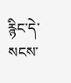རྙིང་དེ་སངས་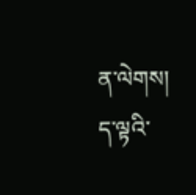ན་ལེགས། ད་ལྟའི་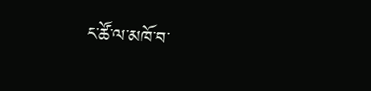ང་ཚོ་ལ་མཁོ་བ་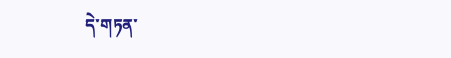དེ་གཏན་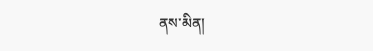ནས་མིན།